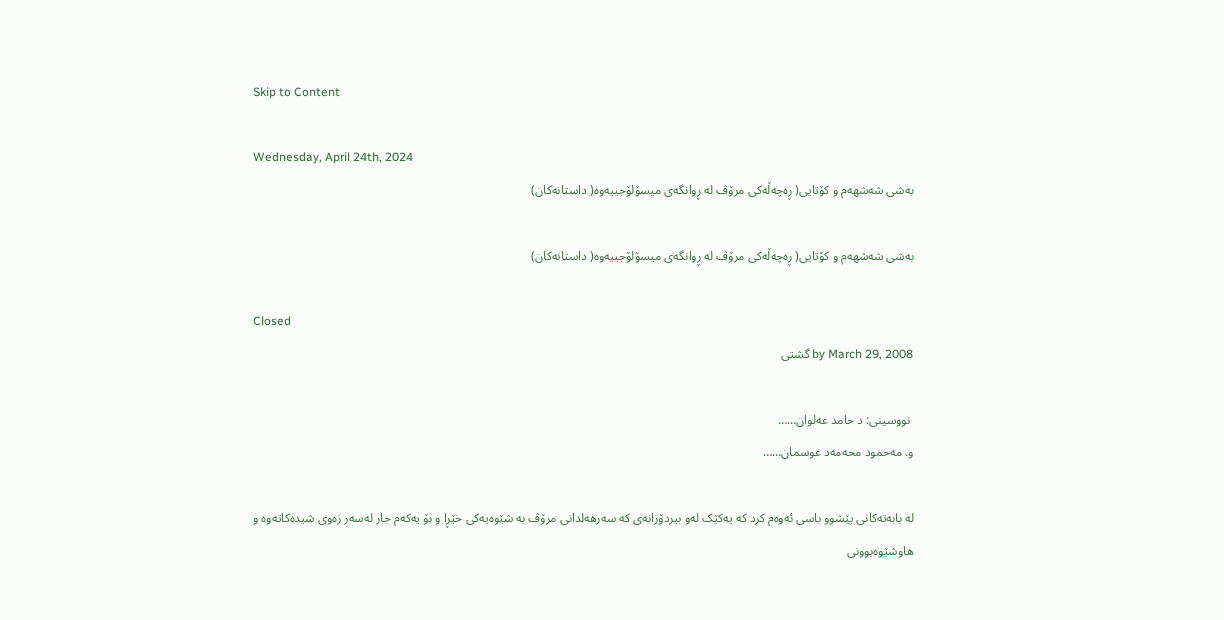Skip to Content

Wednesday, April 24th, 2024
به‌شی شه‌شهه‌م و کۆتایی( ڕه‌چه‌ڵه‌کی مرۆڤ له‌ ڕوانگه‌ی میسۆلۆجییه‌وه‌( داستانه‌کان)

به‌شی شه‌شهه‌م و کۆتایی( ڕه‌چه‌ڵه‌کی مرۆڤ له‌ ڕوانگه‌ی میسۆلۆجییه‌وه‌( داستانه‌کان)

Closed
by March 29, 2008 گشتی

 نووسینی: د حامد عه‌لوان……
و. مه‌حمود محه‌مه‌د عوسمان……

له‌ بابه‌ته‌کانی پێشوو باسی ئه‌وه‌م کرد که‌ یه‌کێک له‌و بیردۆزانه‌ی که‌ سه‌رهه‌لدانی مرۆڤ به‌ شێوه‌یه‌کی خێڕا و بۆ یه‌که‌م جار له‌سه‌ر زه‌وی شیده‌کاته‌‌وه و هاوشێوه‌بوونی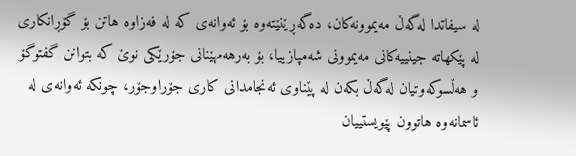له‌ سیفاتدا له‌گه‌ڵ مه‌یموونه‌کا‌ن، ده‌گه‌ڕێنێته‌وه‌ بۆ ئه‌وانه‌ی که‌ له‌ فه‌زاوه‌ هاتن بۆ گۆڕانکاری له‌ پێکهاته‌ جینییه‌کانی مه‌یموونی شه‌مپازییا، بۆ به‌رهه‌مهێنانی جۆرێکی نوێ که‌ بتوانن گفتوگۆ و هه‌ڵسوکه‌وتیان له‌گه‌ڵ بکه‌ن له‌ پێناوی ئه‌نجامدانی کاری جۆراوجۆر، چونکه‌ ئه‌وانه‌ی له‌ ئاسمانه‌وه‌ هاتوون پێویستییان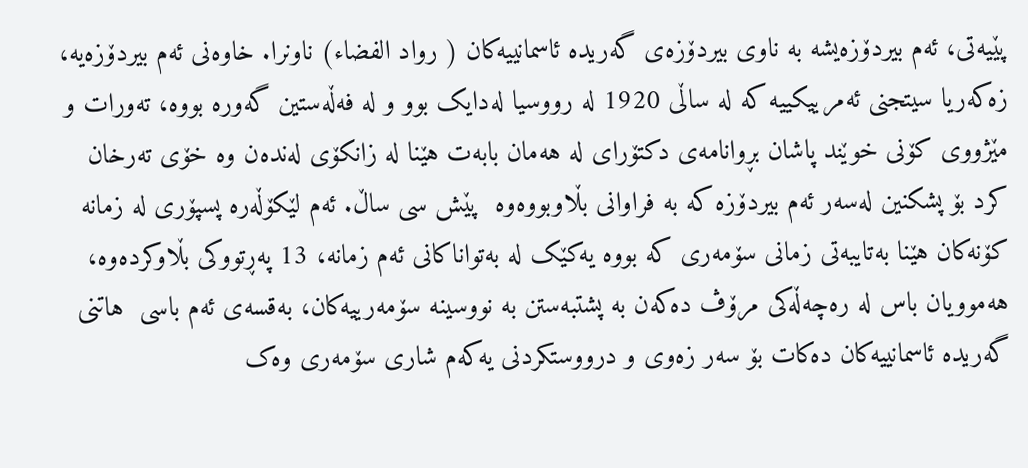پێیه‌تی، ئه‌م بیردۆزه‌یشه‌ به‌ ناوی بیردۆزه‌ی گه‌ریده‌ ئاسمانییه‌کان ( رواد الفضاء) ناونرا. خاوه‌نی ئه‌م بیردۆزه‌یه‌، زه‌که‌ریا سیتجنی ئه‌مرییکییه‌ که‌ له‌ ساڵی 1920 له‌ رووسیا له‌دایک بوو و له‌ فه‌ڵه‌ستین گه‌وره‌ بووه‌، ته‌ورات و مێژووی کۆنی خوێند پاشان بڕوانامه‌ی دکتۆرای له‌ هه‌مان بابه‌ت هێنا له‌ زانکۆی له‌نده‌ن وه‌ خۆی ته‌رخان کرد بۆ پشکنین له‌سه‌ر ئه‌م بیردۆزه‌ که‌ به‌ فراوانی بڵاوبووه‌وه‌  پێش سی ساڵ. ئه‌م لێکۆڵه‌ره‌ پسپۆری له‌ زمانه‌ کۆنه‌کان هێنا به‌تایبه‌تی زمانی سۆمه‌ری که‌ بووه‌ یه‌کێک له‌ به‌تواناکانی ئه‌م زمانه‌، 13 په‌ڕتووکی بڵاوکرده‌وه‌، هه‌موویان باس له‌ ره‌چه‌ڵه‌کی مرۆڤ ده‌که‌ن به‌ پشتبه‌ستن به‌ نووسینه‌ سۆمه‌رییه‌کان، به‌قسه‌ی ئه‌م باسی  هاتنی گه‌ریده‌ ئاسمانییه‌کان ده‌کات بۆ سه‌ر زه‌وی و درووستکردنی یه‌که‌م شاری سۆمه‌ری وه‌ک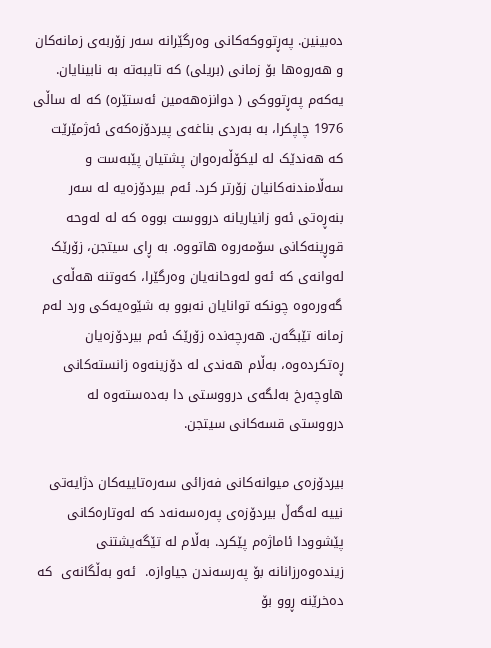ده‌بینین. په‌ڕتووکه‌کانی وه‌رگێرانه‌ سه‌ر زۆربه‌ی زمانه‌کان و هه‌روه‌ها بۆ زمانی (بریلی) که‌ تایبه‌ته‌ به‌ نابینایان. یه‌که‌م په‌ڕتووکی ( دوانزه‌هه‌مین ئه‌ستێره‌) که‌ له‌ ساڵی 1976 چاپکرا، به‌ به‌ردی بناغه‌ی پیردۆزه‌که‌ی ئه‌ژمێرێت که‌ هه‌ندێک له‌ لیکۆڵه‌ره‌وان پشتیان پێبه‌ست و سه‌ڵامندنه‌کانیان زۆرتر کرد. ئه‌م بیردۆزه‌یه‌ له‌ سه‌ر بنه‌ڕه‌تی ئه‌و زانیاریانه‌ درووست بووه‌ که‌ له‌ له‌وحه‌ قوڕینه‌کانی سۆمه‌روه‌ هاتووه‌. به‌ ڕای سیتجن، زۆرێک له‌وانه‌ی که‌ ئه‌و له‌وحانه‌یان وه‌رگێرا، که‌وتنه‌ هه‌ڵه‌ی گه‌وره‌وه‌ چونکه‌ توانایان نه‌بوو به‌ شێوه‌یه‌کی ورد له‌م زمانه‌ تێبگه‌ن. هه‌رچه‌نده ‌زۆرێک ئه‌م بیردۆزه‌یان ڕه‌تکرده‌وه‌، به‌ڵام هه‌ندی له‌ دۆزینه‌وه‌ زانسته‌کانی هاوچه‌رخ به‌لگه‌ی درووستی دا به‌ده‌سته‌وه‌ له‌ درووستی قسه‌کانی سیتجن.

بیردۆزه‌ی میوانه‌کانی فه‌زائی سه‌ره‌تاییه‌کان دژایه‌تی نییه‌ له‌گه‌ڵ بیردۆزه‌ی په‌ره‌سه‌نه‌د که‌ له‌وتاره‌کانی پێشوودا ئاماژه‌م پێکرد. به‌ڵام له‌ تێگه‌یشتنی زینده‌وه‌رزانانه‌ بۆ په‌رسه‌ندن جیاوازه.  ئه‌و به‌ڵگانه‌ی  که‌ ده‌خرێنه‌ ڕوو بۆ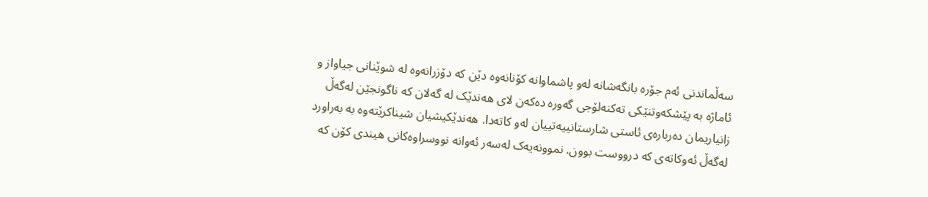سه‌ڵماندنی ئه‌م جۆره‌ بانگه‌شانه‌ له‌و پاشماوانه‌ کۆنانه‌وه‌ دێن که‌ دۆزرانه‌وه‌ له‌ شوێنانی جیاواز و ئاماژه‌ به‌ پێشکه‌وتنێکی ته‌کنه‌لۆجی گه‌وره‌ ده‌که‌ن لای هه‌ندێک له‌ گه‌لان که‌ ناگونجێن له‌گه‌ڵ زانیاریمان ده‌رباره‌ی ئاستی شارستانییه‌تییان له‌و کاته‌دا. هه‌ندێکیشیان شیناکرێته‌وه‌ به‌ به‌راورد له‌گه‌ڵ ئه‌وکاته‌ی که‌ درووست بوون. نموونه‌یه‌ک له‌سه‌ر ئه‌وانه‌ نووسراوه‌کانی هیندی کۆن که‌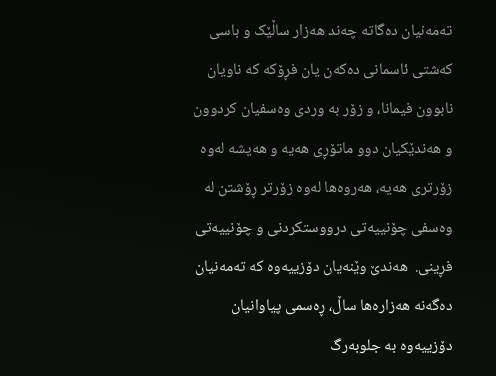ته‌مه‌نیان ده‌گاته‌ چه‌ند هه‌زار ساڵێک و باسی که‌شتی ئاسمانی ده‌که‌ن یان فڕۆکه‌ که‌ ناویان نابوون فیمانا، و زۆر به‌ وردی وه‌سفیان کردوون و هه‌ندێکیان دوو ماتۆڕی هه‌یه‌ و هه‌یشه‌ له‌وه‌ زۆرتری هه‌یه‌، هه‌روه‌ها له‌وه‌ زۆرتر ڕۆشتن له‌ وه‌سفی چۆنییه‌تی درووستکردنی و چۆنییه‌تی فڕینی.  هه‌ندێ وێنه‌یان دۆزییه‌وه‌ که‌ ته‌مه‌نیان ده‌گه‌نه‌ هه‌زاره‌ها ساڵ، ڕه‌سمی پیاوانیان دۆزییه‌وه‌ به‌ جلوبه‌رگ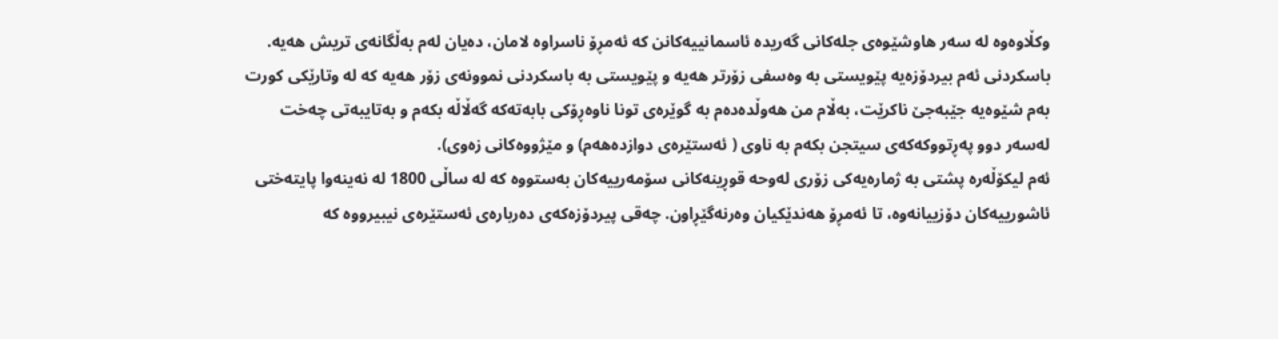وکڵاوه‌وه‌ له‌ سه‌ر هاوشێوه‌ی جله‌کانی گه‌ریده‌ ئاسمانییه‌کانن که‌ ئه‌مڕۆ ناسراوه‌ لامان، ده‌یان له‌م به‌ڵگانه‌ی تریش هه‌یه‌.
باسکردنی ئه‌م بیردۆزه‌یه‌ پێویستی به‌ وه‌سفی زۆرتر هه‌یه‌ و پێویستی به‌ باسکردنی نموونه‌ی زۆر هه‌یه‌ که‌ له‌ وتارێکی کورت به‌م شێوه‌یه‌ جێبه‌جێ ناکرێت، به‌ڵام من هه‌وڵده‌ده‌م به‌ گوێره‌ی تونا ناوه‌ڕۆکی بابه‌ته‌که‌ گه‌ڵاڵه‌ بکه‌م و به‌تایبه‌تی‌ چه‌خت له‌سه‌ر دوو په‌ڕتووکه‌که‌ی سیتجن بکه‌م به‌ ناوی ( ئه‌ستێره‌ی دوازده‌هه‌م) و مێژووه‌کانی زه‌وی).
ئه‌م لیکۆڵه‌ره‌ پشتی به‌ ژماره‌یه‌کی زۆری له‌وحه‌ قوڕینه‌کانی سۆمه‌رییه‌کان به‌ستووه‌ که‌ له‌ ساڵی 1800 له‌ نه‌ینه‌وا پایته‌ختی ئاشورییه‌کان دۆزییانه‌وه‌، تا ئه‌مڕۆ هه‌ندێکیان وه‌رنه‌گێڕاون. چه‌قی پیردۆزه‌که‌ی ده‌رباره‌ی ئه‌ستێره‌ی نیبیرووه‌ که‌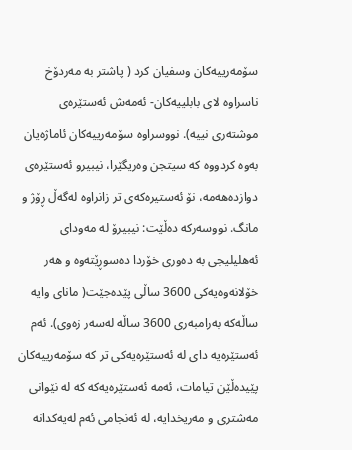سۆمه‌رییه‌کان وسفیان کرد ( پاشتر به‌ مه‌ردۆخ ناسراوه‌ لای بابلییه‌کان- ئه‌مه‌ش ئه‌ستێره‌ی موشته‌ری نییه‌). نووسراوه‌ سۆمه‌رییه‌کان ئاماژه‌یان به‌وه‌ کردووه‌ که‌ سیتجن وه‌ریگێرا، نیبیرو ئه‌ستێره‌ی دوازده‌هه‌مه‌، نۆ ئه‌ستیره‌که‌ی تر زانراوه‌ له‌گه‌ڵ ڕۆژ و مانگ. نووسه‌رکه‌ ده‌ڵێت: نیبیرۆ له‌ مه‌ودای ئه‌هلیلیجی به‌ ده‌وری خۆردا ده‌سوڕێته‌وه‌ و هه‌ر خۆلانه‌وه‌یه‌کی 3600 ساڵی پێده‌جێت( مانای وایه‌ ساڵه‌که‌ به‌رامبه‌ری 3600 ساڵه‌ له‌سه‌ر زه‌وی). ئه‌م ئه‌ستێره‌یه‌ دای له‌ ئه‌ستێره‌یه‌کی تر که‌ سۆمه‌رییه‌کان پێیده‌ڵێن تیامات، ئه‌مه‌ ئه‌ستێره‌یه‌که‌ که‌ له‌ نێوانی مه‌شتری و مه‌ریخدایه‌، له‌ ئه‌نجامی ئه‌م له‌یه‌کدانه‌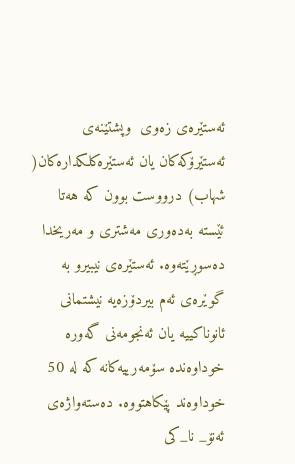ئه‌ستێره‌ی زه‌وی  وپشتێنه‌ی ئه‌ستێرۆکه‌کان یان ئه‌ستێره‌کلکداره‌کان( شهاب) درووست بوون که‌ هه‌تا ئێسته‌ به‌ده‌وری مه‌شتری و مه‌ریخدا ده‌سوڕێته‌وه‌. ئه‌ستێره‌ی نیبیرو به‌ گوێره‌ی ئه‌م بیردۆزه‌یه‌ نیشتمانی ئانوناکییه‌ یان ئه‌نجومه‌نی گه‌وره‌ خوداوه‌نده‌ سۆمه‌رییه‌کانه‌ که‌ له‌ 50 خوداوه‌ند پێکاهتووه‌. ده‌سته‌واژه‌ی ئه‌نۆ_ نا_کی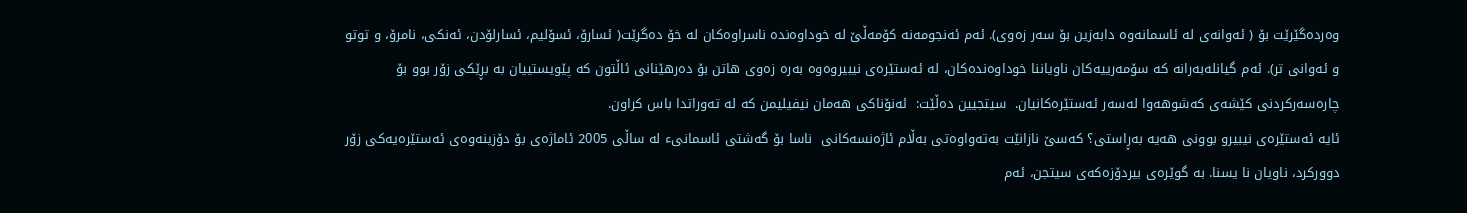وه‌رده‌گێرێت بۆ ( ئه‌وانه‌ی له‌ ئاسمانه‌وه‌ دابه‌زین بۆ سه‌ر زه‌وی). ئه‌م ئه‌نجومه‌نه‌ کۆمه‌ڵێ له‌ خوداوه‌نده‌ ناسراوه‌کان له‌ خۆ ده‌گرێت( ئسارۆ، ئسۆلیم، ئسارلۆدن، ئه‌نکی، نامرۆ، و توتو و ئه‌وانی تر). ئه‌م گیانله‌به‌رانه‌ که‌ سۆمه‌رییه‌کان ناویاننا خوداوه‌نده‌کان، له‌ ئه‌ستێره‌ی نیبیروه‌وه‌ به‌ره‌ زه‌وی هاتن بۆ ده‌رهێنانی ئاڵتون که‌ پێویستییان به‌ بڕێکی زۆر بوو بۆ چاره‌سه‌رکردنی کێشه‌ی که‌شوهه‌وا له‌سه‌ر ئه‌ستێره‌کانیان.  سیتجیین ده‌ڵێت:  ئه‌نۆناکی هه‌مان نیفیلیمن که‌ له‌ ته‌وراتدا باس کراون.
ئایه‌ ئه‌ستێره‌ی نیبیرو بوونی هه‌یه‌ به‌ڕاستی؟ که‌سێ نازانێت به‌ته‌واوه‌تی به‌ڵام ئاژه‌نسه‌کانی  ناسا بۆ گه‌شتی ئاسمانیء له‌ ساڵی 2005 ئاماژه‌ی بۆ دۆزینه‌وه‌ی ئه‌ستێره‌یه‌کی زۆر دوورکرد، ناویان نا یسنا. به‌ گوێره‌ی بیردۆزه‌که‌ی سیتجن، ئه‌م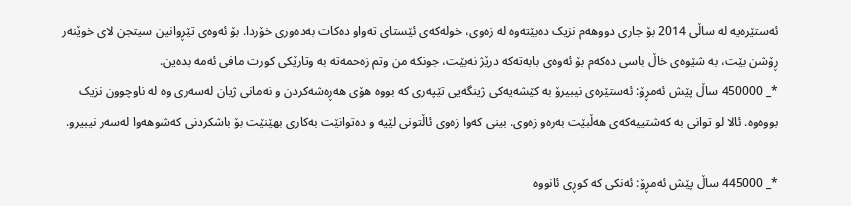ئه‌ستێره‌یه‌ له‌ ساڵی 2014 بۆ جاری دووهه‌م نزیک ده‌بێته‌وه‌ له‌ زه‌وی، خوله‌که‌ی ئێستای ته‌واو ده‌کات به‌ده‌وری خۆردا. بۆ ئه‌وه‌ی تێڕوانین سیتجن لای خوێنه‌ر ڕۆشن بێت، به‌ شێوه‌ی خاڵ باسی ده‌که‌م بۆ ئه‌وه‌ی بابه‌ته‌که‌ درێژ نه‌بێت، جونکه‌ من وتم زه‌حمه‌ته‌ به‌ وتارێکی کورت مافی ئه‌مه‌ بده‌ین.
*_ 450000 ساڵ پێش ئه‌مڕۆ: ئه‌ستێره‌ی نیبیرۆ به‌ کێشه‌یه‌کی ژینگه‌یی تێپه‌ری که‌ بووه‌ هۆی هه‌ڕه‌شه‌کردن و نه‌مانی ژیان له‌سه‌ری وه‌ له‌ ناوچوون نزیک بووه‌وه‌. ئالا لو توانی به‌ که‌شتییه‌که‌ی هه‌ڵبێت به‌ره‌و زه‌وی. بینی که‌وا زه‌وی ئاڵتونی لێیه‌ و ده‌توانێت به‌کاری بهێنێت بۆ باشکردنی که‌شوهه‌وا له‌سه‌ر نیبیرو.

*_ 445000 ساڵ پێش ئه‌مڕۆ: ئه‌نکی که‌ کوڕی ئانووه‌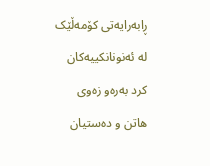ڕابه‌رایه‌تی کۆمه‌ڵێک له‌ ئه‌نونانکییه‌کان کرد به‌ره‌و زه‌وی هاتن و ده‌ستیان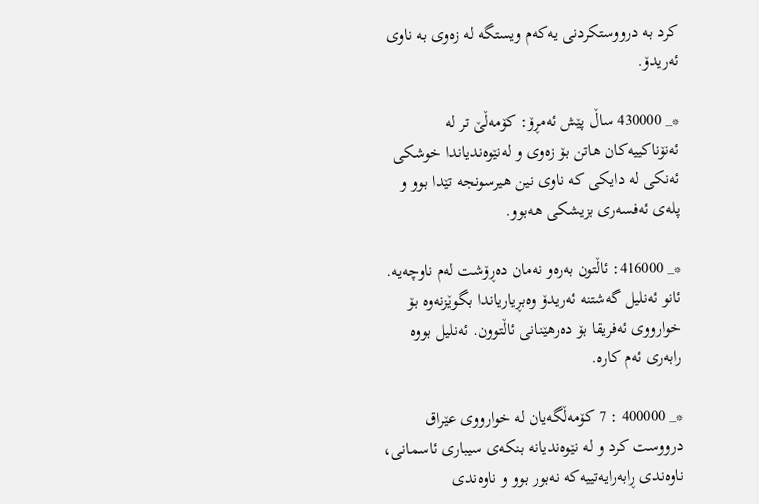کرد به‌ درووستکردنی یه‌که‌م ویستگه‌ له‌ زه‌وی به‌ ناوی ئه‌ریدۆ.

*_ 430000 ساڵ پێش ئه‌مڕۆ: کۆمه‌ڵێ تر له‌ ئه‌نۆناکییه‌کان هاتن بۆ زه‌وی و له‌نێوه‌ندیاندا خوشکی ئه‌نکی له‌ دایکی که‌ ناوی نین هیرسونجه‌ تێدا بوو و‌ پله‌ی ئه‌فسه‌ری بزیشکی هه‌بوو.

*_ 416000: ئاڵتون به‌ره‌و نه‌مان ده‌ڕۆشت له‌م ناوچه‌یه‌. ئانو ئه‌نلیل گه‌شتنه‌ ئه‌ریدۆ وه‌بڕیاریاندا بگوێزنه‌وه‌ بۆ خوارووی ئه‌فریقا بۆ ده‌رهێنانی ئاڵتوون. ئه‌نلیل بووه‌ رابه‌ری ئه‌م کاره‌.

*_ 400000 : 7 کۆمه‌ڵگه‌یان له‌ خوارووی عێراق درووست کرد و له‌ نێوه‌ندیانه‌ بنکه‌ی سیباری ئاسمانی، ناوه‌ندی ڕابه‌رایه‌تییه‌که‌ نه‌بور بوو و ناوه‌ندی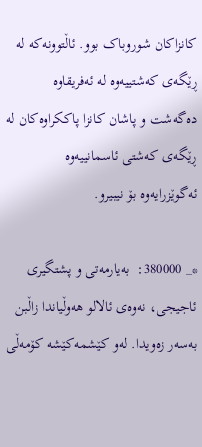کانزاکان شوروباک بوو. ئاڵتوونه‌که‌ له‌ ڕێگه‌ی که‌شتییه‌وه‌ له‌ ئه‌فریقاوه‌ ده‌گه‌شت و پاشان کانزا پاكکراوه‌کان‌ له‌ ڕێگه‌ی که‌شتی ئاسمانییه‌وه‌  ئه‌گوێزرایه‌وه‌ بۆ نیبیرو.

*_ 380000:  به‌یارمه‌تی و پشتگیری ئاجیجی، نه‌وه‌ی ئالالو هه‌وڵیاندا زاڵبن به‌سه‌ر زه‌ویدا. له‌و کێشمه‌کێشه‌ کۆمه‌ڵی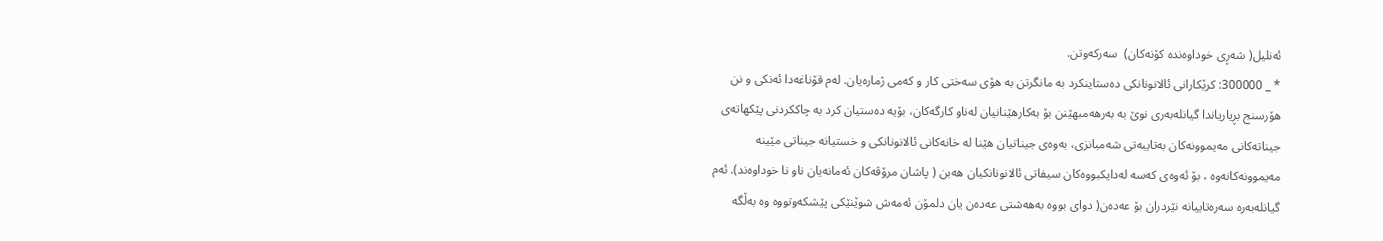ئه‌نلیل( شه‌ڕی خوداوه‌نده‌ کۆنه‌کا‌ن)  سه‌رکه‌وتن.
* _ 300000: کرێکارانی ئالانونانکی ده‌ستاینکرد به‌ مانگرتن به‌ هۆی سه‌ختی کار و که‌می ژماره‌یان. له‌م قۆناغه‌دا ئه‌نکی و نن هۆرسنج بڕیاریاندا گیانله‌به‌ری نوێ به‌ به‌رهه‌مبهێنن بۆ به‌کارهێنانیان له‌ناو کارگه‌کان، بۆیه‌ ده‌ستیان کرد به‌ چاککردنی پێکهاته‌ی جیناته‌کانی مه‌یموونه‌کان به‌تایبه‌تی شه‌مبانزی، به‌وه‌ی جیناتیان هێنا له‌ خانه‌کانی ئالانونانکی و خستیانه‌ جیناتی مێینه‌ مه‌یموونه‌کانه‌وه‌ ، بۆ ئه‌وه‌ی که‌سه‌ له‌دایکبووه‌کان سیفاتی ئالانونانکیان هه‌بن ( پاشان مرۆڤه‌کان ئه‌مانه‌یان ناو نا خوداوه‌ند). ئه‌م گیانله‌به‌ره‌ سه‌ره‌تاییانه‌ نێردران بۆ عه‌ده‌ن( دوای بووه‌ به‌هه‌شتی عه‌ده‌ن یان دلمۆن ئه‌مه‌ش شوێنێکی پێشکه‌وتووه‌ وه‌ به‌ڵگه‌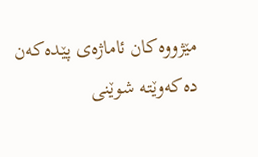مێژووه‌کان ئاماژه‌ی پێده‌که‌ن ده‌که‌وێته‌ شوێنی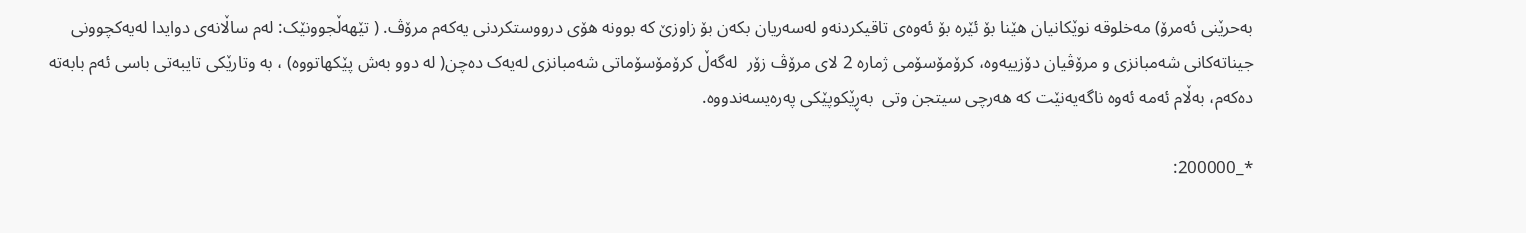به‌حرێنی ئه‌مرۆ) مه‌خلوقه‌ نوێکانیان هێنا بۆ ئێره‌ بۆ ئه‌وه‌ی تاقیکردنه‌و له‌سه‌ریان بکه‌ن بۆ زاوزێ که‌ بوونه‌ هۆی درووستکردنی یه‌که‌م مرۆڤ. ( تێهه‌ڵجوونێک: له‌م ساڵانه‌ی دوایدا له‌یه‌کچوونی جیناته‌کانی شه‌مبانزی و مرۆڤیان دۆزییه‌وه‌، کرۆمۆسۆمی ژماره‌ 2 لای مرۆڤ زۆر  له‌گه‌ڵ کرۆمۆسۆماتی شه‌مبانزی له‌یه‌ک ده‌چن( له‌ دوو به‌ش پێکهاتووه‌) ، به‌ وتارێکی تایبه‌تی باسی ئه‌م بابه‌ته‌ ده‌که‌م، به‌ڵام ئه‌مه‌ ئه‌وه‌ ناگه‌یه‌نێت که‌ هه‌رچی سیتجن وتی  به‌ڕێکوپێکی په‌ره‌یسه‌ندووه‌.

*_200000: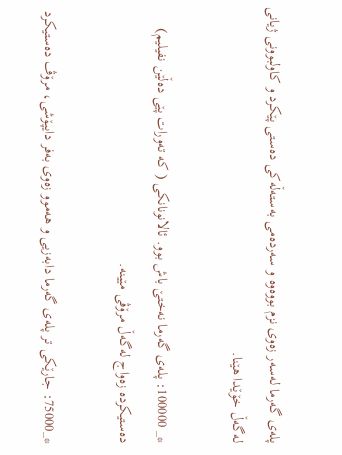پله‌ی گه‌رما له‌سه‌ر زه‌وی نزم بووه‌وه‌ و سه‌رده‌می به‌سته‌ڵه‌کی ده‌ستی پێکرد و کاولبوونی ژیانی له‌گه‌ڵ خۆێدا هێنا.

*_ 100000: پله‌ی گه‌رما نه‌ختێ باش بوو. ئالانونانکی ( که‌ ته‌ورات پێی ده‌ڵێن نفیلیم) ده‌ستیکرده‌ زه‌واج له‌گه‌ڵ مرۆڤی مێینه‌.

*_75000: جارێکی تر پله‌ی گه‌رما دابه‌زیی و هه‌موو زه‌وی به‌فر دایپۆشی، مرۆڤ ده‌ستیکرد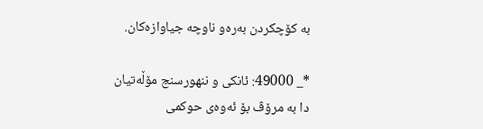به‌ کۆچکردن به‌ره‌و ناوچه‌ جیاوازه‌کان.

*_ 49000: ئانکی و ننهورسنج مۆڵه‌تیان دا به‌ مرۆڤ بۆ ئه‌وه‌ی حوکمی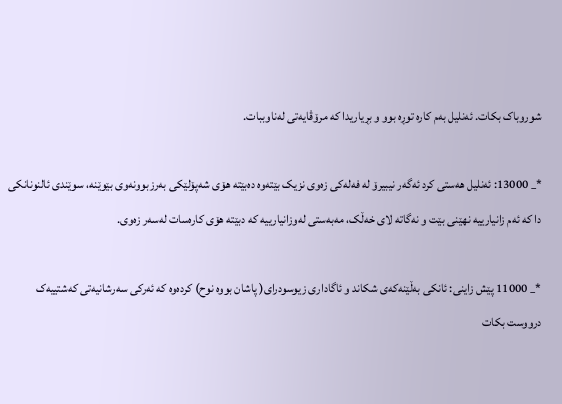شوروباک بکات. ئه‌نلیل به‌م کاره‌ توڕه‌ بوو و بڕیاریدا که‌ مرۆڤایه‌تی له‌ناوببات.

*_ 13000: ئه‌نلیل هه‌ستی کرد ئه‌گه‌ر نیبیرۆ له‌ فه‌له‌کی زه‌وی نزیک بێته‌وه‌ ده‌بێته‌ هۆی شه‌پۆلێکی به‌رزبوونه‌وی بێوێنه‌، سوێندی ئالنونانکی دا که‌ ئه‌م زانیارییه‌ نهێنی بێت و نه‌گاته‌ لای خه‌ڵک، مه‌به‌ستی له‌وزانیارییه‌ که‌ دبێته‌ هۆی کاره‌سات له‌سه‌ر زه‌وی.

*_ 11000 پێش زاینی: ئانکی به‌ڵێنه‌که‌ی شکاند و ئاگاداری زیوسودرای( پاشان بووه‌ نوح) کرده‌وه‌ که‌ ئه‌رکی سه‌رشانیه‌تی که‌شتییه‌ک درووست بکات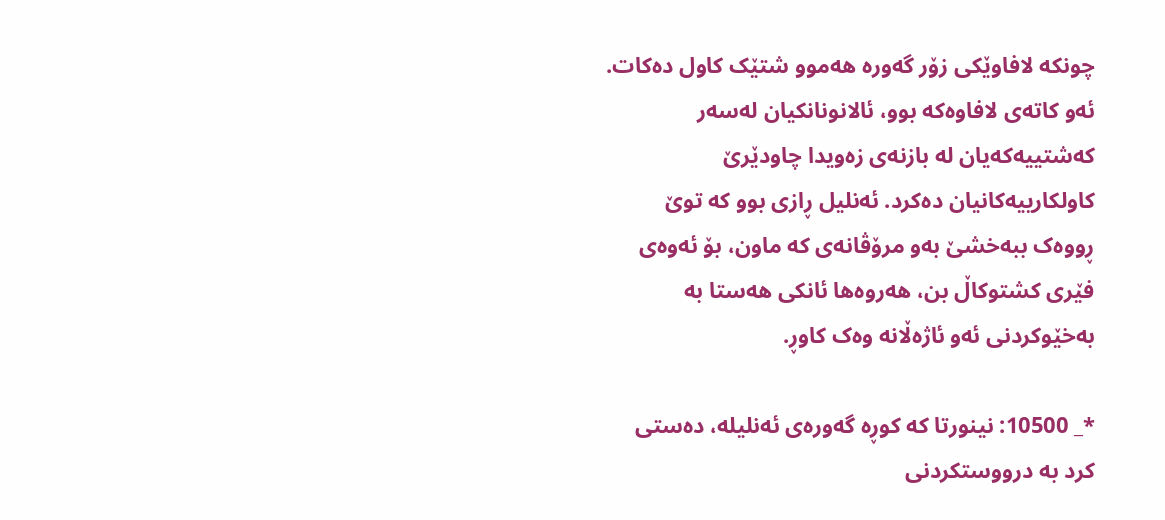چونکه‌ لافاوێکی زۆر گه‌وره‌ هه‌موو شتێک کاول ده‌کات. ئه‌و کاته‌ی لافاوه‌که‌ بوو، ئالانونانکیان له‌سه‌ر که‌شتییه‌که‌یان له‌ بازنه‌ی زه‌ویدا چاودێرێ کاولکارییه‌کانیان ده‌کرد. ئه‌نلیل ڕازی بوو که‌ توێ ڕووه‌ک ببه‌خشێ به‌و مرۆڤانه‌ی که‌ ماون، بۆ ئه‌وه‌ی فێری کشتوکاڵ بن، هه‌روه‌ها ئانکی هه‌ستا به‌ به‌خێوکردنی ئه‌و ئاژه‌ڵانه‌ وه‌ک کاوڕ.

*_ 10500: نینورتا که‌ کوڕه‌ گه‌وره‌ی ئه‌نلیله‌، ده‌ستی کرد به‌ درووستکردنی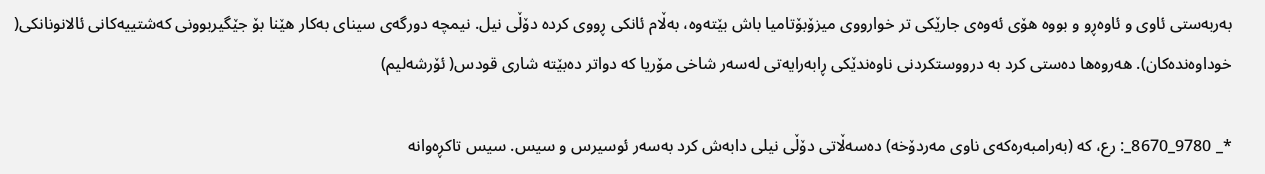به‌ربه‌ستی ئاوی و ئاوه‌ڕو و بووه‌ هۆی ئه‌وه‌ی جارێکی تر خوارووی میزۆبۆتامیا باش بێته‌وه‌، به‌ڵام ئانکی ڕووی کرده‌ دۆڵی نیل. نیمچه‌ دورگه‌ی سینای به‌کار هێنا بۆ جێگیربوونی که‌شتییه‌کانی ئالانونانکی( خوداوه‌نده‌کان). هه‌روه‌ها ده‌ستی کرد به‌ درووستکردنی ناوه‌ندێکی ڕابه‌رایه‌تی له‌سه‌ر شاخی مۆریا که‌ دواتر ده‌بێته‌ شاری قودس( ئۆرشه‌لیم)

*_ 9780_8670_: رع، که‌ (به‌رامبه‌ره‌که‌ی ناوی مه‌ردۆخه‌) ده‌سه‌ڵاتی دۆڵی نیلی دابه‌ش کرد به‌سه‌ر ئوسیرس و سیس. سیس تاکڕه‌وانه‌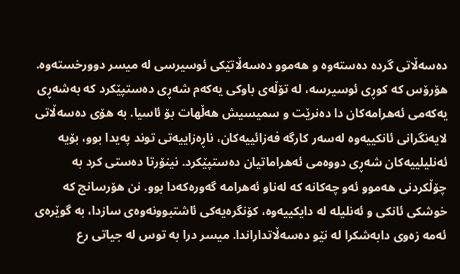ده‌سه‌ڵاتی گرده‌ ده‌سته‌وه‌ و هه‌موو ده‌سه‌ڵاتێکی ئوسیرسی له‌ میسر دوورخسته‌وه‌. هۆرۆس که‌ کوڕی ئوسیرسه‌، له‌ تۆڵه‌ی باوکی یه‌که‌م شه‌ڕی ده‌ستپێکرد که‌ به‌شه‌ڕی یه‌که‌می ئه‌هرامه‌کان دا ده‌نرێت و سمیسیش هه‌ڵهات بۆ ئاسیا. به‌ هۆی ده‌سه‌ڵاتی لایه‌نگرانی ئانکییه‌وه‌ له‌سه‌ر کارگه‌ فه‌زائییه‌کان، ناڕه‌زاییه‌تی توند په‌یدا بوو، بۆیه‌ ئه‌نلیلییه‌کان شه‌ڕی دووه‌می ئه‌هراماتیان ده‌ستپێکرد. نینۆرتا ده‌ستی کرد به‌ چۆڵکردنی هه‌موو ئه‌و چه‌کانه‌ که‌ له‌ناو ئه‌هرامه‌ گه‌وره‌که‌دا بوو. نن هۆرسانج که‌ خوشکی ئانکی و ئه‌نلیله‌ له‌ دایکییه‌وه‌، کۆنگره‌یه‌کی ئاشتبوونه‌وه‌ی سازدا، به‌ گوێره‌ی ئه‌مه‌ زه‌وی دابه‌شکرا له‌ نێو ده‌سه‌ڵاتداراندا. میسر درا به‌ توس له‌ جیاتی رع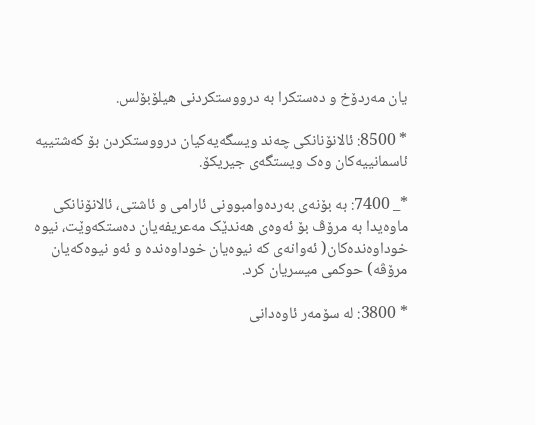یان مه‌ردۆخ و ده‌ستکرا به‌ درووستکردنی هیلۆبۆلس.

* 8500: ئالانۆنانکی چه‌ند ویسگه‌یه‌کیان درووستکردن بۆ که‌شتییه‌ ئاسمانییه‌کان وه‌ک ویستگه‌ی جیریکۆ.

*_ 7400: به‌ بۆنه‌ی به‌رده‌وامبوونی ئارامی و ئاشتی، ئالانۆنانکی ماوه‌یدا به‌ مرۆڤ بۆ ئه‌وه‌ی هه‌ندێک مه‌عریفه‌یان ده‌ستکه‌وێت، نیوه‌ خوداوه‌نده‌کان( ئه‌وانه‌ی که‌ نیوه‌یان خوداوه‌نده‌ و ئه‌و نیوه‌که‌یان مرۆڤه‌) حوکمی میسریان کرد.

* 3800: له‌ سۆمه‌ر ئاوه‌دانی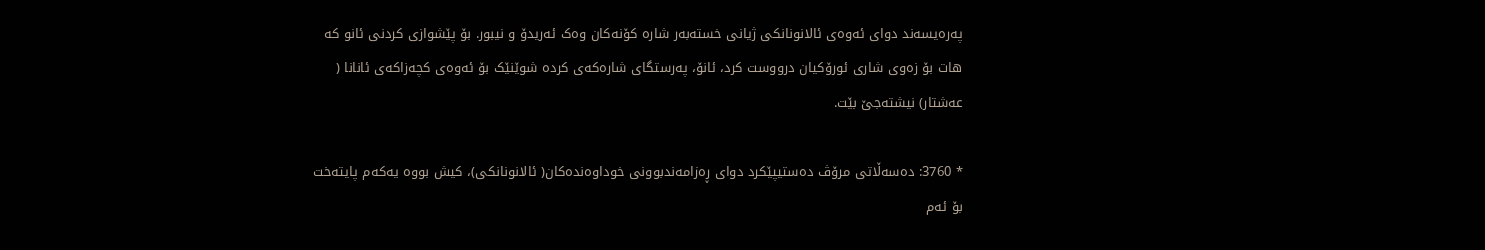په‌ره‌یسه‌ند دوای ئه‌وه‌ی ئالانونانکی ژیانی خسته‌به‌ر شاره‌ کۆنه‌کان وه‌ک ئه‌ریدۆ و نیبور. بۆ پێشوازی کردنی ئانو که‌ هات بۆ زه‌وی شاری ئورۆکیان درووست کرد، ئانۆ، په‌رستگای شاره‌که‌ی کرده‌ شوێنێک بۆ ئه‌وه‌ی کچه‌زاکه‌ی ئانانا ( عه‌شتار) نیشته‌جێ بێت.

* 3760: ده‌سه‌ڵاتی مرۆڤ ده‌ستیپێکرد دوای ڕه‌زامه‌ندبوونی خوداوه‌نده‌کان( ئالانونانکی)، کیش بووه‌ یه‌که‌م پایته‌خت بۆ ئه‌م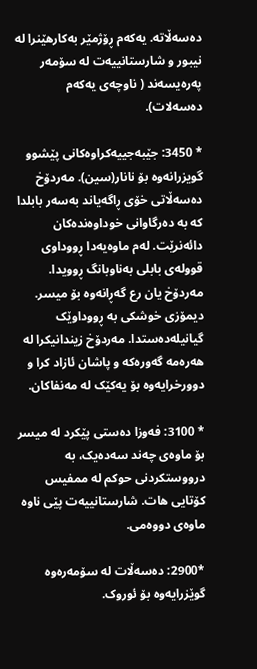ده‌سه‌ڵاته‌. یه‌که‌م ڕۆژمێر به‌کارهێنرا له‌ نیبور و شارستانییه‌ت له‌ سۆمه‌ر په‌ره‌یسه‌ند ( ناوچه‌ی یه‌که‌م ده‌سه‌لات).

* 3450: جێبه‌جییه‌کراوه‌کانی پێشوو گویزرانه‌وه‌ بۆ نانار(سین). مه‌ردۆخ ده‌سه‌ڵاتی خۆی ڕاگه‌یاند به‌سه‌ر بابلدا که‌ به‌ ده‌رگاوانی خوداوه‌نده‌کان دائه‌نرێت. له‌م ماوه‌یه‌دا ڕووداوی قووله‌ی بابلی به‌ناوبانگ ڕوویدا. مه‌ردۆخ یان رع گه‌ڕانه‌وه‌ بۆ میسر. دیمۆزی خوشکی به‌ ڕووداوێک گیانیله‌ده‌ستدا. مه‌ردۆخ زیندانیکرا له‌ هه‌ره‌مه‌ گه‌وره‌که‌ و پاشان ئازاد کرا و دوورخرایه‌وه‌ بۆ یه‌کێک له‌ مه‌نفاکان.

* 3100: فه‌وزا ده‌ستی پێکرد له‌ میسر بۆ ماوه‌ی چه‌ند سه‌ده‌یک، به‌ درووستکردنی حوکم له‌ ممفیس کۆتایی هات. شارستانییه‌ت پێی ناوه‌ ماوه‌ی دووه‌می.

*2900: ده‌سه‌ڵات له‌ سۆمه‌ره‌وه‌ گوێزرایه‌وه‌ بۆ ئوروک.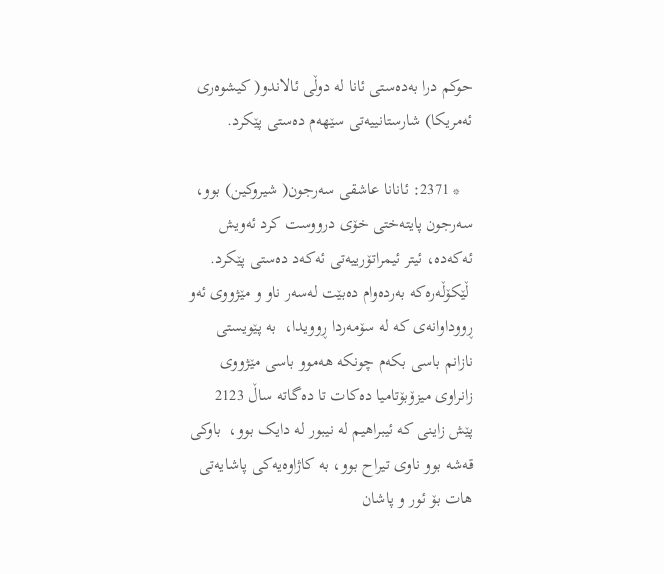حوکم درا به‌ده‌ستی ئانا له‌ دوڵی ئالاندو( کیشوه‌ری ئه‌مریکا) شارستانییه‌تی سێهه‌م ده‌ستی پێکرد.

   * 2371: ئانانا عاشقی سه‌رجون( شیروکین) بوو، سه‌رجون پایته‌ختی خۆی درووست کرد ئه‌ویش ئه‌که‌ده‌، ئیتر ئیمراتۆرییه‌تی ئه‌که‌د ده‌ستی پێکرد.
 ڵێکۆڵه‌ره‌که‌ به‌رده‌وام ده‌بێت له‌سه‌ر ناو و مێژووی ئه‌و ڕووداوانه‌ی که‌ له‌ سۆمه‌ردا ڕوویدا،  به‌ پێویستی نازانم باسی بکه‌م چونکه‌ هه‌موو باسی مێژووی زانراوی میزۆبۆتامیا ده‌کات تا ده‌گاته‌ ساڵ 2123 پێش زاینی که‌ ئیبراهیم له‌ نیبور له‌ دایک بوو،  باوکی قه‌شه‌ بوو ناوی تیراح بوو، به‌ کاژاوه‌یه‌کی پاشایه‌تی هات بۆ ئور و پاشان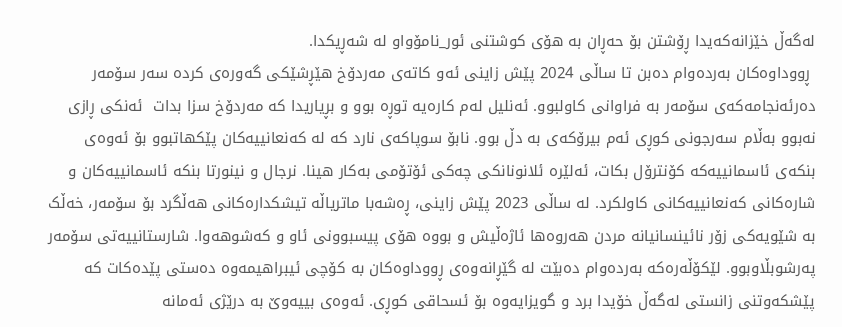له‌گه‌ڵ خێزانه‌که‌یدا ڕۆشتن بۆ حه‌ڕان به‌ هۆی کوشتنی ئور_نامۆواو له‌ شه‌ڕیکدا.
 ڕووداوه‌کان به‌رده‌وام ده‌بن تا ساڵی 2024 پێش زاینی ئه‌و کاته‌ی مه‌ردۆخ هێڕشێکی گه‌وره‌ی کرده‌ سه‌ر سۆمه‌ر ده‌رئه‌نجامه‌که‌ی سۆمه‌ر به‌ فراوانی کاولبوو. ئه‌نلیل له‌م کاره‌یه‌ توڕه‌ بوو و بڕیاریدا که‌ مه‌ردۆخ سزا بدات  ئه‌نکی ڕازی نه‌بوو به‌ڵام سه‌رجونی کوڕی ئه‌م بیرۆکه‌ی به‌ دڵ بوو. نابۆ سوپاکه‌ی نارد که‌ له‌ که‌نعانییه‌کان پێکهاتبوو بۆ ئه‌وه‌ی بنکه‌ی ئاسمانییه‌که‌ کۆنترۆل بکات، ئه‌لێره‌ ئلانونانکی چه‌کی ئۆتۆمی به‌کار هینا. نرجال و نینورتا بنکه‌ ئاسمانییه‌کان و شاره‌کانی که‌نعانییه‌کانی کاولکرد. له‌ ساڵی 2023 پێش زاینی، ڕه‌شه‌با ماتریاڵه‌‌ تیشکداره‌کانی هه‌ڵگرد بۆ سۆمه‌ر، خه‌ڵک به‌ شێویه‌کی زۆر نائینسانیانه‌ مردن هه‌روه‌ها ئاژه‌ڵیش و بووه‌ هۆی پیسبوونی ئاو و که‌شوهه‌وا. شارستانییه‌تی سۆمه‌ر په‌رشوبڵاوبوو. لێکۆڵه‌ره‌که‌ به‌رده‌وام ده‌بێت له‌ گێڕانه‌وه‌ی ڕووداوه‌کان به‌ کۆچی ئیبراهیمه‌وه‌ ده‌ستی پێده‌کات که‌ پێشکه‌وتنی زانستی له‌گه‌ڵ خۆیدا برد و گویزایه‌وه‌ بۆ ئسحاقی کوڕی. ئه‌وه‌ی بییه‌وێ به‌ درێژی ئه‌مانه‌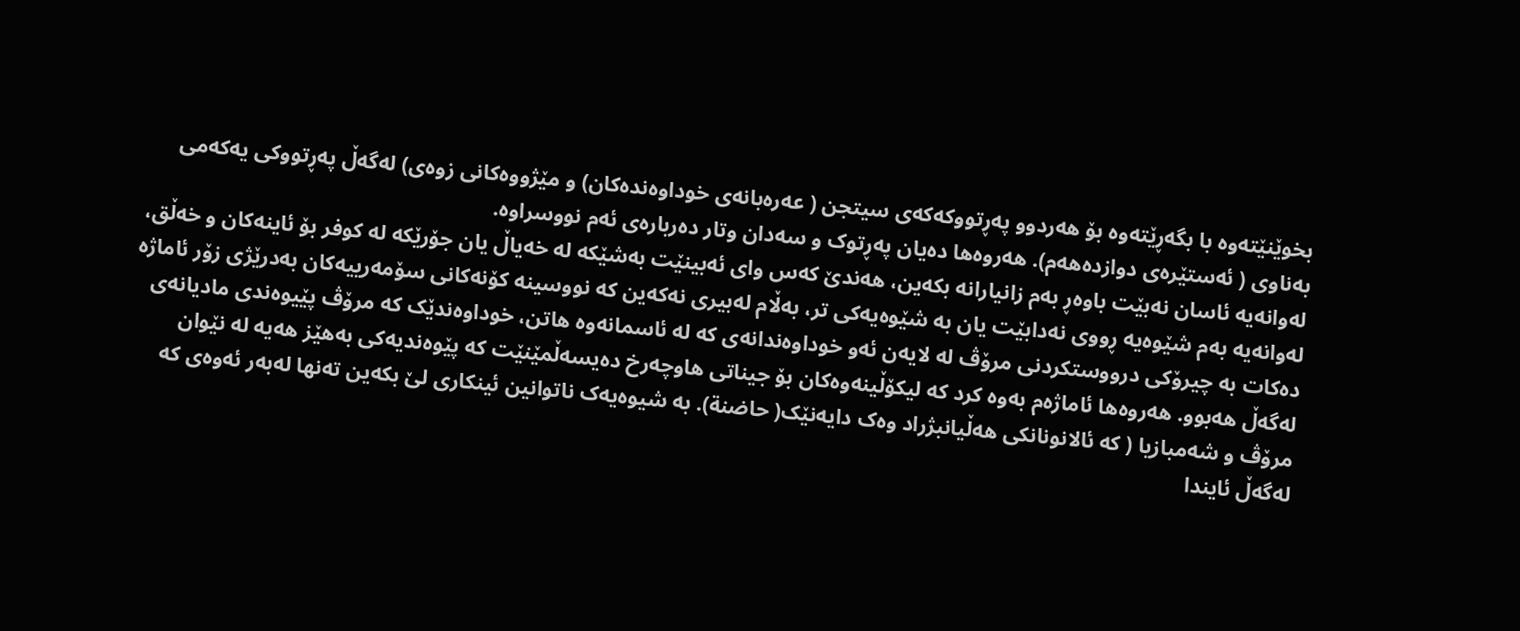بخوێنێته‌وه‌ با بگه‌ڕێته‌وه‌ بۆ هه‌ردوو په‌ڕتووکه‌که‌ی سیتجن ( عه‌ره‌بانه‌ی خوداوه‌نده‌کان) و مێژووه‌کانی زوه‌ی) له‌گه‌ڵ په‌ڕتووکی یه‌که‌می به‌ناوی ( ئه‌ستێره‌ی دوازده‌هه‌م). هه‌روه‌ها ده‌یان په‌ڕتوک و سه‌دان وتار ده‌رباره‌ی ئه‌م نووسراوه‌.
له‌وانه‌یه‌ ئاسان نه‌بێت باوه‌ڕ به‌م زانیارانه‌ بکه‌ین، هه‌ندێ که‌س وای ئه‌بینێت به‌شێکه‌ له‌ خه‌یاڵ یان جۆرێکه‌ له‌ کوفر بۆ ئاینه‌کان و خه‌ڵق، له‌وانه‌یه‌ به‌م شێوه‌یه‌ ڕووی نه‌دابێت یان به‌ شێوه‌یه‌کی تر، به‌ڵام له‌بیری نه‌که‌ین که‌ نووسینه‌ کۆنه‌کانی سۆمه‌رییه‌کان به‌درێژی زۆر ئاماژه‌ ده‌کات به‌ چیرۆکی درووستکردنی مرۆڤ له‌ لایه‌ن ئه‌و خوداوه‌ندانه‌ی که‌ له‌ ئاسمانه‌وه‌ هاتن، خوداوه‌ندێک که‌ مرۆڤ پێیوه‌ندی مادیانه‌ی له‌گه‌ڵ هه‌بوو. هه‌روه‌ها ئاماژه‌م به‌وه‌ کرد که‌ لیکۆڵینه‌وه‌کان بۆ جیناتی هاوچه‌رخ ده‌یسه‌ڵمێنێت که‌ پێوه‌ندیه‌کی به‌هێز هه‌یه‌ له‌ نێوان مرۆڤ و شه‌مبازیا ( که‌ ئالانونانکی هه‌ڵیانبژراد وه‌ک دایه‌نێک( حاضنة). به‌ شیوه‌یه‌ک ناتوانین ئینکاری لێ بکه‌ین ته‌نها له‌به‌ر ئه‌وه‌ی که‌ له‌گه‌ڵ ئایندا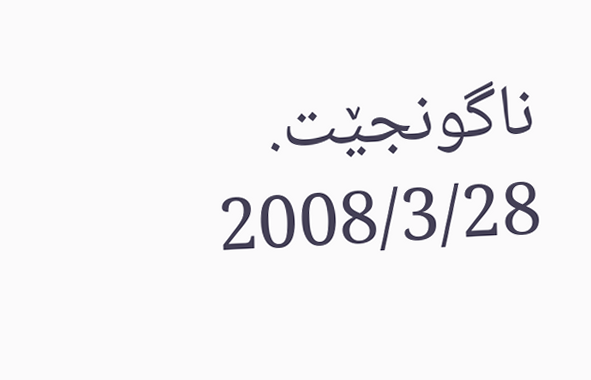ناگونجێت.                                                                  2008/3/28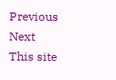Previous
Next
This site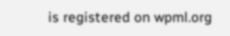is registered on wpml.org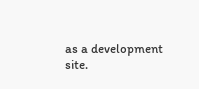as a development site.